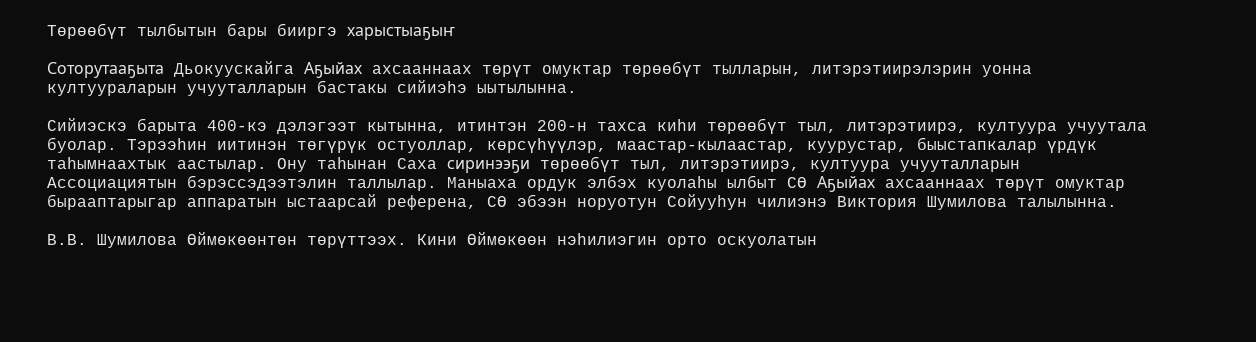Төрөөбүт тылбытын бары бииргэ харыстыаҕыҥ

Соторутааҕыта Дьокуускайга Аҕыйах ахсааннаах төрүт омуктар төрөөбүт тылларын, литэрэтиирэлэрин уонна култуураларын учууталларын бастакы сийиэһэ ыытылынна.

Сийиэскэ барыта 400-кэ дэлэгээт кытынна, итинтэн 200-н тахса киһи төрөөбүт тыл, литэрэтиирэ, култуура учуутала буолар. Тэрээһин иитинэн төгүрүк остуоллар, көрсүһүүлэр, маастар-кылаастар, куурустар, быыстапкалар үрдүк таһымнаахтык аастылар. Ону таһынан Саха сиринээҕи төрөөбүт тыл, литэрэтиирэ, култуура учууталларын Ассоциациятын бэрэссэдээтэлин таллылар. Маныаха ордук элбэх куолаһы ылбыт СӨ Аҕыйах ахсааннаах төрүт омуктар бырааптарыгар аппаратын ыстаарсай референа, СӨ эбээн норуотун Сойууһун чилиэнэ Виктория Шумилова талылынна.

В.В. Шумилова Өймөкөөнтөн төрүттээх. Кини Өймөкөөн нэһилиэгин орто оскуолатын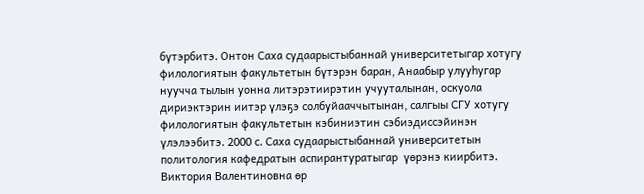бүтэрбитэ. Онтон Саха судаарыстыбаннай университетыгар хотугу филологиятын факультетын бүтэрэн баран, Анаабыр улууһугар нуучча тылын уонна литэрэтиирэтин учууталынан, оскуола дириэктэрин иитэр үлэҕэ солбуйааччытынан, салгыы СГУ хотугу филологиятын факультетын кэбиниэтин сэбиэдиссэйинэн үлэлээбитэ. 2000 с. Саха судаарыстыбаннай университетын политология кафедратын аспирантуратыгар  үөрэнэ киирбитэ. Виктория Валентиновна өр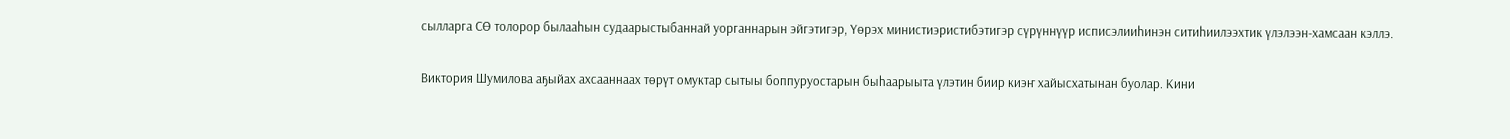сылларга СӨ толорор былааһын судаарыстыбаннай уорганнарын эйгэтигэр, Үөрэх министиэристибэтигэр сүрүннүүр исписэлииһинэн ситиһиилээхтик үлэлээн-хамсаан кэллэ.

Виктория Шумилова аҕыйах ахсааннаах төрүт омуктар сытыы боппуруостарын быһаарыыта үлэтин биир киэҥ хайысхатынан буолар. Кини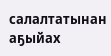салалтатынан аҕыйах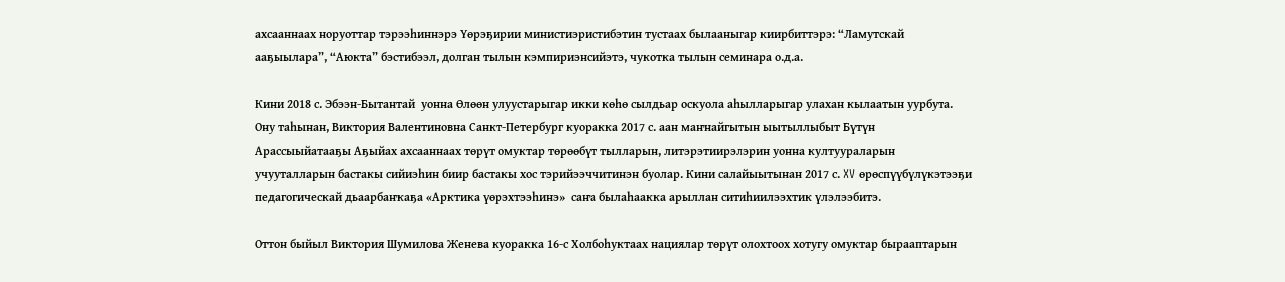ахсааннаах норуоттар тэрээһиннэрэ Үөрэҕирии министиэристибэтин тустаах былааныгар киирбиттэрэ: “Ламутскай ааҕыылара”, “Аюкта” бэстибээл, долган тылын кэмпириэнсийэтэ, чукотка тылын семинара о.д.а.

Кини 2018 с. Эбээн-Бытантай  уонна Өлөөн улуустарыгар икки көһө сылдьар оскуола аһылларыгар улахан кылаатын уурбута. Ону таһынан, Виктория Валентиновна Санкт-Петербург куоракка 2017 с. аан маҥнайгытын ыытыллыбыт Бүтүн Арассыыйатааҕы Аҕыйах ахсааннаах төрүт омуктар төрөөбүт тылларын, литэрэтиирэлэрин уонна култуураларын учууталларын бастакы сийиэһин биир бастакы хос тэрийээччитинэн буолар. Кини салайыытынан 2017 с. XV өрөспүүбүлүкэтээҕи педагогическай дьаарбаҥкаҕа «Арктика үөрэхтээһинэ»  саҥа былаһаакка арыллан ситиһиилээхтик үлэлээбитэ.

Оттон быйыл Виктория Шумилова Женева куоракка 16-с Холбоһуктаах нациялар төрүт олохтоох хотугу омуктар бырааптарын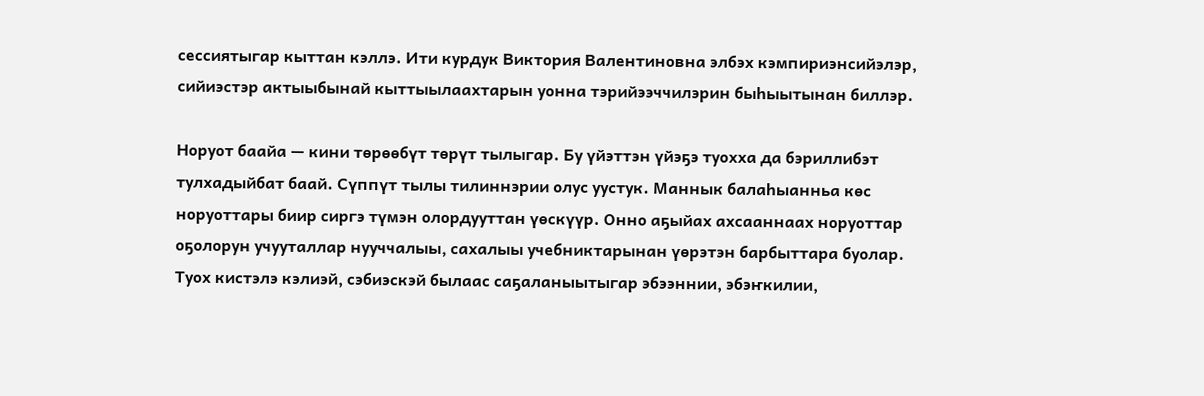сессиятыгар кыттан кэллэ. Ити курдук Виктория Валентиновна элбэх кэмпириэнсийэлэр, сийиэстэр актыыбынай кыттыылаахтарын уонна тэрийээччилэрин быһыытынан биллэр.

Норуот баайа — кини төрөөбүт төрүт тылыгар. Бу үйэттэн үйэҕэ туохха да бэриллибэт тулхадыйбат баай. Сүппүт тылы тилиннэрии олус уустук. Маннык балаһыанньа көс норуоттары биир сиргэ түмэн олордууттан үөскүүр. Онно аҕыйах ахсааннаах норуоттар оҕолорун учууталлар нууччалыы, сахалыы учебниктарынан үөрэтэн барбыттара буолар. Туох кистэлэ кэлиэй, сэбиэскэй былаас саҕаланыытыгар эбээннии, эбэҥкилии,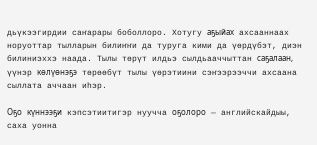дьүкээгирдии саҥарары боболлоро. Хотугу аҕыйах ахсааннаах норуоттар тылларын билиҥҥи да туруга кими да үөрдүбэт, диэн билиниэххэ наада. Тылы төрүт илдьэ сылдьааччыттан саҕалаан, үүнэр көлүөнэҕэ төрөөбүт тылы үөрэтиини сэҥээрээччи ахсаана сыллата аччаан иһэр.

Оҕо күннээҕи кэпсэтиитигэр нуучча оҕолоро — английскайдыы, саха уонна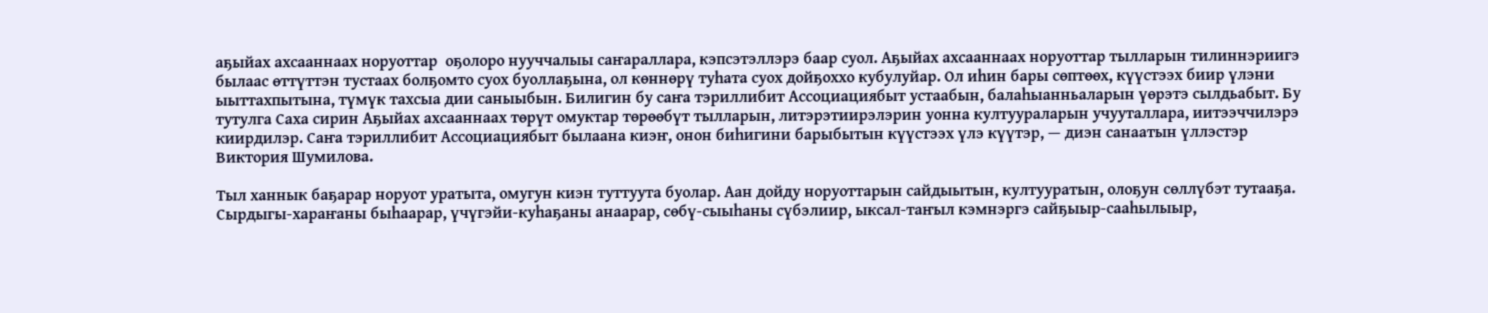аҕыйах ахсааннаах норуоттар  оҕолоро нууччалыы саҥараллара, кэпсэтэллэрэ баар суол. Аҕыйах ахсааннаах норуоттар тылларын тилиннэриигэ былаас өттүттэн тустаах болҕомто суох буоллаҕына, ол көннөрү туһата суох дойҕоххо кубулуйар. Ол иһин бары сөптөөх, күүстээх биир үлэни ыыттахпытына, түмүк тахсыа дии саныыбын. Билигин бу саҥа тэриллибит Ассоциациябыт устаабын, балаһыанньаларын үөрэтэ сылдьабыт. Бу тутулга Саха сирин Аҕыйах ахсааннаах төрүт омуктар төрөөбүт тылларын, литэрэтиирэлэрин уонна култуураларын учууталлара, иитээччилэрэ киирдилэр. Саҥа тэриллибит Ассоциациябыт былаана киэҥ, онон биһигини барыбытын күүстээх үлэ күүтэр, — диэн санаатын үллэстэр Виктория Шумилова.

Тыл ханнык баҕарар норуот уратыта, омугун киэн туттуута буолар. Аан дойду норуоттарын сайдыытын, култууратын, олоҕун сөллүбэт тутааҕа. Сырдыгы-хараҥаны быһаарар, үчүгэйи-куһаҕаны анаарар, сөбү-сыыһаны сүбэлиир, ыксал-таҥыл кэмнэргэ сайҕыыр-сааһылыыр,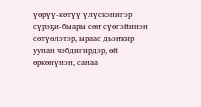үөрүү-көтүү үлүскэнигэр сүрэҕи-быары сөҥ сүөгэйинэн сөтүөлэтэр, ыраас дьэҥкир уунан чэбдигирдэр, өй өркөнүнэн, санаа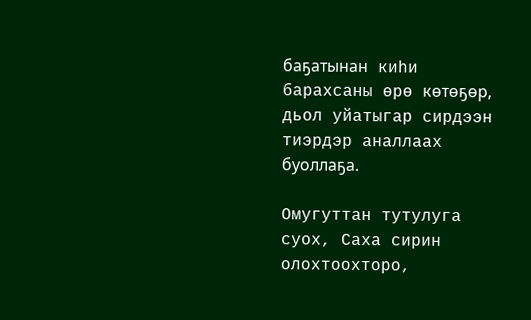баҕатынан киһи барахсаны өрө көтөҕөр, дьол уйатыгар сирдээн тиэрдэр аналлаах буоллаҕа.

Омугуттан тутулуга суох, Саха сирин олохтоохторо,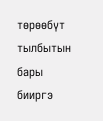төрөөбүт тылбытын бары бииргэ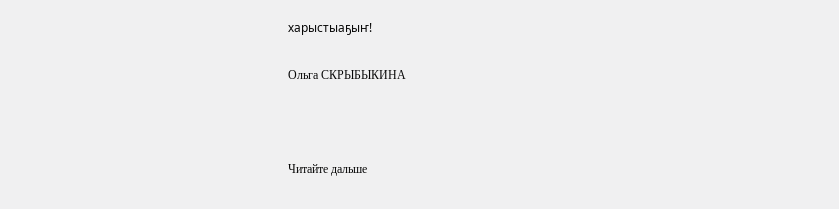харыстыаҕыҥ!

Ольга СКРЫБЫКИНА



Читайте дальше